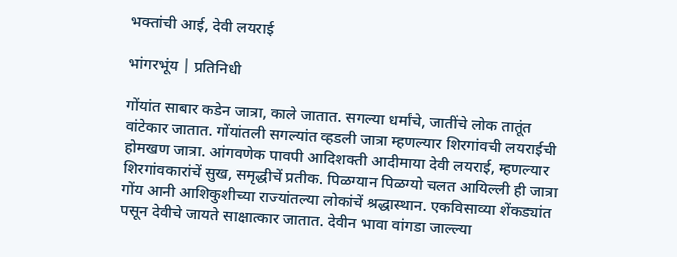भक्तांची आई, देवी लयराई

भांगरभूंय | प्रतिनिधी

गोंयांत साबार कडेन जात्रा, काले जातात. सगल्या धर्मांचे, जातींचे लोक तातूंत वांटेकार जातात. गोंयांतली सगल्यांत व्हडली जात्रा म्हणल्यार शिरगांवची लयराईची होमखण जात्रा. आंगवणेक पावपी आदिशक्ती आदीमाया देवी लयराई, म्हणल्यार शिरगांवकारांचें सुख, समृद्धीचें प्रतीक. पिळग्यान पिळग्यो चलत आयिल्ली ही जात्रा गोंय आनी आशिकुशीच्या राज्यांतल्या लोकांचें श्रद्धास्थान. एकविसाव्या शेंकड्यांत पसून देवीचे जायते साक्षात्कार जातात. देवीन भावा वांगडा जाल्ल्या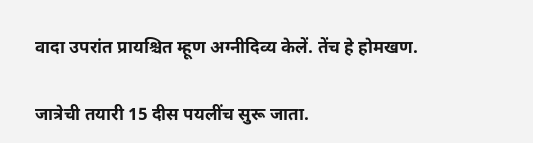वादा उपरांत प्रायश्चित म्हूण अग्नीदिव्य केलें. तेंच हे होमखण.

जात्रेची तयारी 15 दीस पयलींच सुरू जाता.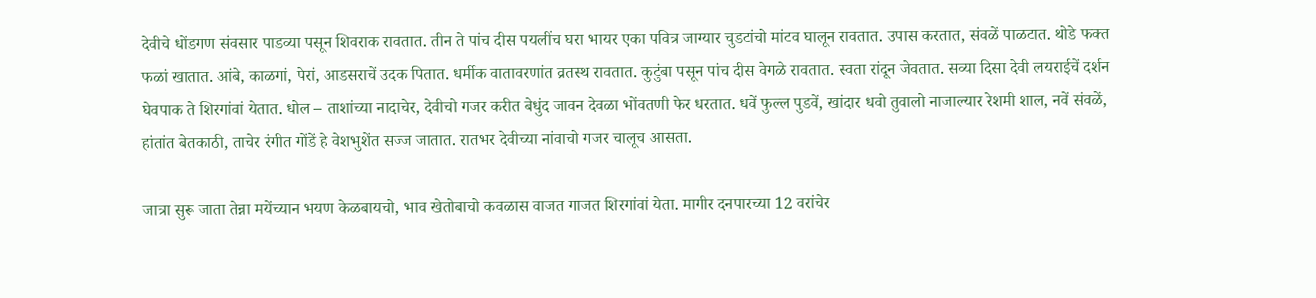देवीचे धोंडगण संवसार पाडव्या पसून शिवराक रावतात. तीन ते पांच दीस पयलींच घरा भायर एका पवित्र जाग्यार चुडटांचो मांटव घालून रावतात. उपास करतात, संवळें पाळटात. थोडे फक्त फळां खातात. आंबे, काळगां, पेरां, आडसराचें उदक पितात. धर्मीक वातावरणांत व्रतस्थ रावतात. कुटुंबा पसून पांच दीस वेगळे रावतात. स्वता रांदून जेवतात. सव्या दिसा देवी लयराईचें दर्शन घेवपाक ते शिरगांवां येतात. धोल – ताशांच्या नादाचेर, देवीचो गजर करीत बेधुंद जावन देवळा भोंवतणी फेर धरतात. धवें फुल्ल पुडवें, खांदार धवो तुवालो नाजाल्यार रेशमी शाल, नवें संवळें, हांतांत बेतकाठी, ताचेर रंगीत गोंडें हे वेशभुशेंत सज्ज जातात. रातभर देवीच्या नांवाचो गजर चालूच आसता.

जात्रा सुरू जाता तेन्ना मयेंच्यान भयण केळबायचो, भाव खेतोबाचो कवळास वाजत गाजत शिरगांवां येता. मागीर दनपारच्या 12 वरांचेर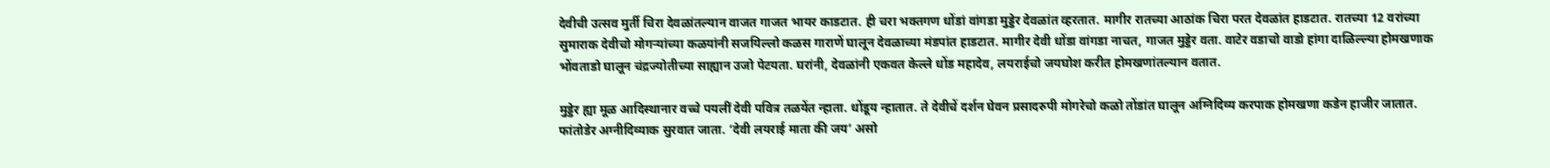देवीची उत्सव मुर्ती चिरा देवळांतल्यान वाजत गाजत भायर काडटात. ही चरा भक्तगण धोंडां वांगडा मुड्डेर देवळांत व्हरतात. मागीर रातच्या आठांक चिरा परत देवळांत हाडटात. रातच्या 12 वरांच्या सुमाराक देवीचो मोगऱ्यांच्या कळयांनी सजयिल्लो कळस गाराणें घालून देवळाच्या मंडपांत हाडटात. मागीर देवी धोंडा वांगडा नाचत, गाजत मुड्डेर वता. वाटेर वडाचो वाडो हांगा दाळिल्ल्या होमखणाक भोंवताडो घालून चंद्रज्योतीच्या साह्यान उजो पेटयता. घरांनी, देवळांनी एकवत केल्ले धोंड महादेव, लयराईचो जयघोश करीत होमखणांतल्यान वतात.

मुड्डेर ह्या मूळ आदिस्थानार वच्चे पयलीं देवी पवित्र तळयेंत न्हाता. धोंडूय न्हातात. ते देवीचें दर्शन घेवन प्रसादरुपी मोगरेचो कळो तोंडांत घालून अग्निदिव्य करपाक होमखणा कडेन हाजीर जातात. फांतोडेर अग्नीदिव्याक सुरवात जाता. ‘देवी लयराई माता की जय’ असो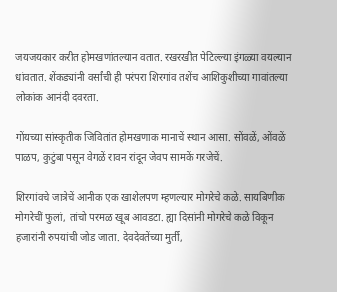जयजयकार करीत होमखणांतल्यान वतात. रखरखीत पेटिल्ल्या इंगळ्या वयल्यान धांवतात. शेंकड्यांनी वर्सांची ही परंपरा शिरगांव तशेंच आशिकुशीच्या गावांतल्या लोकांक आनंदी दवरता.

गोंयच्या सांस्कृतीक जिवितांत होमखणाक मानाचें स्थान आसा. सोंवळें, ओंवळें पाळप, कुटुंबा पसून वेगळें रावन रांदून जेवप सामकें गरजेचें.

शिरगांवचे जात्रेचें आनीक एक खाशेलपण म्हणल्यार मोगरेचे कळे. सायबिणीक मोगरेचीं फुलां, तांचो परमळ खूब आवडटा. ह्या दिसांनी मोगरेचे कळे विकून हजारांनी रुपयांची जोड जाता. देवदेवतेंच्या मुर्ती,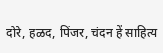दोरे, हळद, पिंजर, चंदन हें साहित्य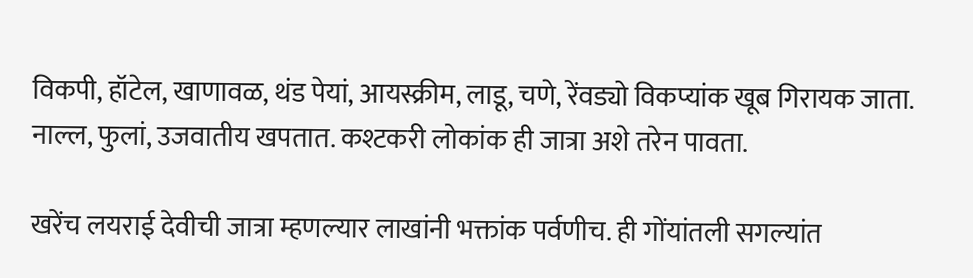विकपी, हॉटेल, खाणावळ, थंड पेयां, आयस्क्रीम, लाडू, चणे, रेंवड्यो विकप्यांक खूब गिरायक जाता. नाल्ल, फुलां, उजवातीय खपतात. कश्टकरी लोकांक ही जात्रा अशे तरेन पावता.

खरेंच लयराई देवीची जात्रा म्हणल्यार लाखांनी भक्तांक पर्वणीच. ही गोंयांतली सगल्यांत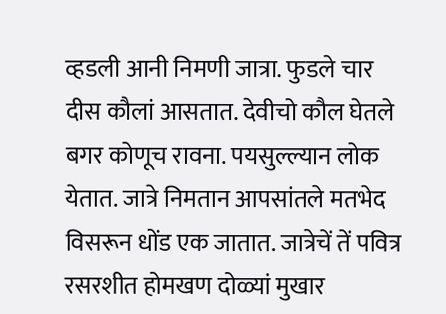व्हडली आनी निमणी जात्रा. फुडले चार दीस कौलां आसतात. देवीचो कौल घेतले बगर कोणूच रावना. पयसुल्ल्यान लोक येतात. जात्रे निमतान आपसांतले मतभेद विसरून धोंड एक जातात. जात्रेचें तें पवित्र रसरशीत होमखण दोळ्यां मुखार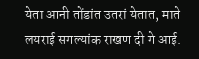येता आनी तोंडांत उतरां येतात, माते लयराई सगल्यांक राखण दी गे आई.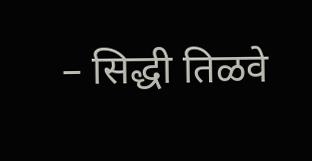– सिद्धी तिळवे